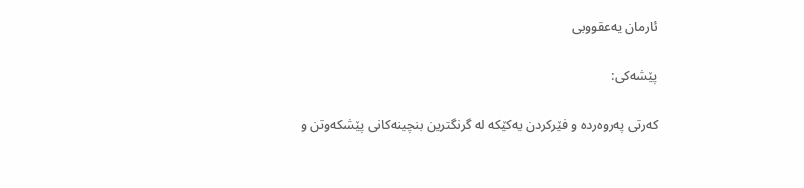ئارمان یەعقووبی

پێشەکی:

کەرتی پەروەردە و فێرکردن یەکێکە لە گرنگترین بنچینەکانی پێشکەوتن و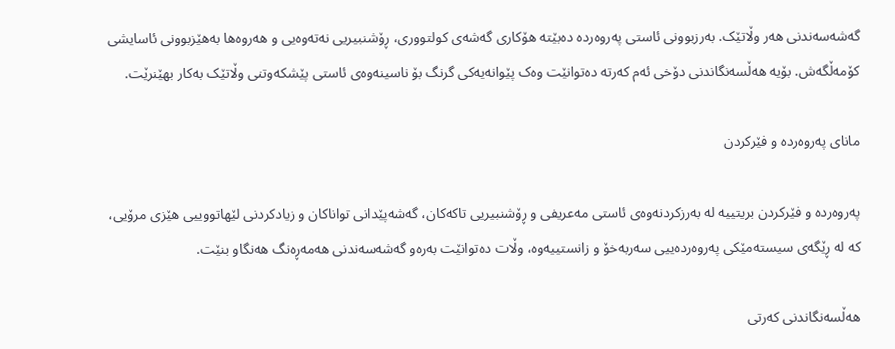گەشەسەندنی هەر وڵاتێک. بەرزبوونی ئاستی پەروەردە دەبێتە هۆکاری گەشەی کولتووری، ڕۆشنبیریی نەتەوەیی و هەروەها بەهێزبوونی ئاسایشی کۆمەڵگەش. بۆیە هەڵسەنگاندنی دۆخی ئەم کەرتە دەتوانێت وەک پێوانەیەکی گرنگ بۆ ناسینەوەی ئاستی پێشکەوتنی وڵاتێک بەکار بهێنرێت.

مانای پەروەردە و فێرکردن

پەروەردە و فێرکردن بریتییە لە بەرزکردنەوەی ئاستی مەعریفی و ڕۆشنبیریی تاکەکان، گەشەپێدانی تواناکان و زیادکردنی لێهاتووییی هێزی مرۆیی، کە لە ڕێگەی سیستەمێکی پەروەردەییی سەربەخۆ و زانستییەوە، وڵات دەتوانێت بەرەو گەشەسەندنی هەمەڕەنگ هەنگاو بنێت.

هەڵسەنگاندنی کەرتی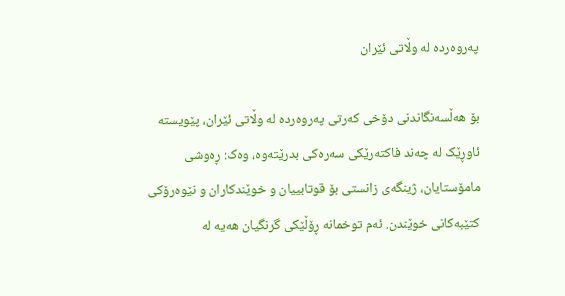پەروەردە لە وڵاتی ئێران

بۆ هەڵسەنگاندنی دۆخی کەرتی پەروەردە لە وڵاتی ئێران، پێویستە ئاوڕێک لە چەند فاکتەرێکی سەرەکی بدرێتەوە، وەک: ڕەوشی مامۆستایان، ژینگەی زانستی بۆ قوتابییان و خوێندکاران و نێوەرۆکی کتێبەکانی خوێندن. ئەم توخمانە ڕۆڵێکی گرنگیان هەیە لە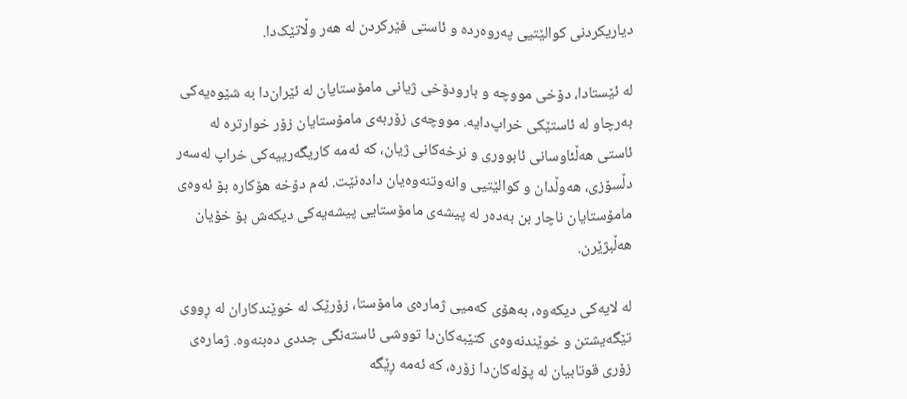دیاریکردنی کوالێتیی پەروەردە و ئاستی فێرکردن لە هەر وڵاتێک‌دا.

لە ئێستادا، دۆخی مووچە و بارودۆخی ژیانی مامۆستایان لە ئێران‌دا بە شێوەیەکی بەرچاو لە ئاستێکی خراپ‌دایە. مووچەی زۆربەی مامۆستایان زۆر خوارترە لە ئاستی هەڵئاوسانی ئابووری و نرخەکانی ژیان، کە ئەمە کاریگەرییەکی خراپ لەسەر دڵسۆزی، هەوڵدان و کوالێتیی وانەوتنەوەیان دادەنێت. ئەم دۆخە هۆکارە بۆ ئەوەی مامۆستایان ناچار بن بەدەر لە پیشەی مامۆستایی پیشەیەکی دیکەش بۆ خۆیان هەڵبژێرن.

لە لایەکی دیکەوە، بەهۆی کەمیی ژمارەی مامۆستا، زۆرێک لە خوێندکاران لە ڕووی تێگەیشتن و خوێندنەوەی کتێبەکان‌دا تووشی ئاستەنگی جددی دەبنەوە. ژمارەی زۆری قوتابیان لە پۆلەکان‌دا زۆرە، کە ئەمە ڕێگە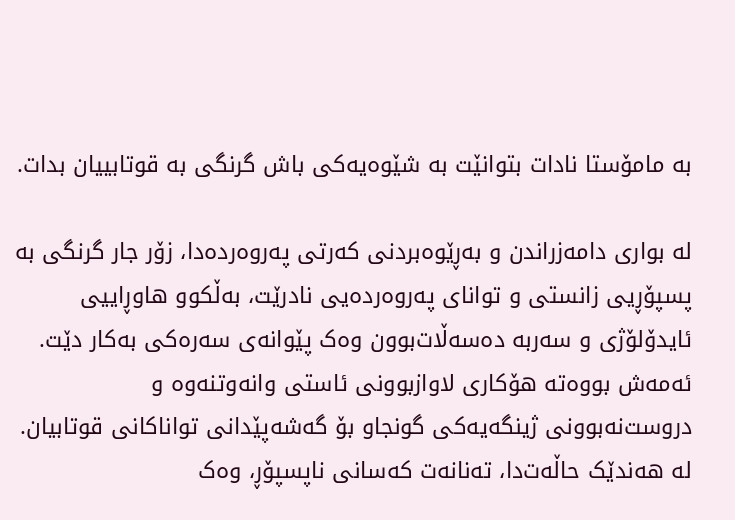بە مامۆستا نادات بتوانێت بە شێوەیەکی باش گرنگی بە قوتابییان بدات.

لە بواری دامەزراندن و بەڕێوەبردنی کەرتی پەروەردەدا، زۆر جار گرنگی بە پسپۆڕیی زانستی و توانای پەروەردەیی نادرێت، بەڵکوو هاوڕاییی ئایدۆلۆژی و سەربە دەسەڵات‌بوون وەک پێوانەی سەرەکی بەکار دێت. ئەمەش بووەتە هۆکاری لاوازبوونی ئاستی وانەوتنەوە و دروست‌نەبوونی ژینگەیەکی گونجاو بۆ گەشەپێدانی تواناکانی قوتابیان. لە هەندێک حاڵەت‌دا، تەنانەت کەسانی ناپسپۆڕ، وەک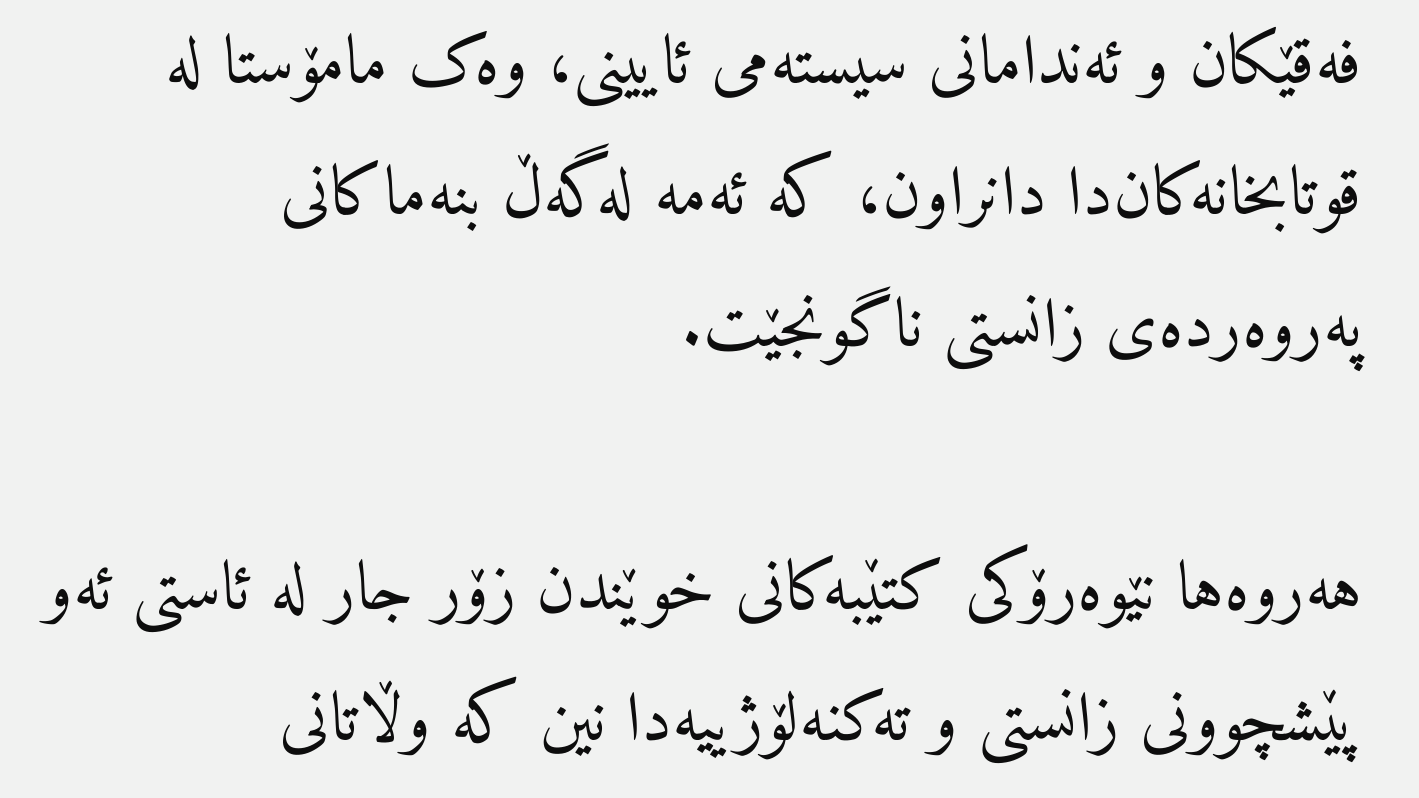فەقێکان و ئەندامانی سیستەمی ئایینی، وەک مامۆستا لە قوتابخانەکان‌دا دانراون، کە ئەمە لەگەڵ بنەماکانی پەروەردەی زانستی ناگونجێت.

هەروەها نێوەرۆکی کتێبەکانی خوێندن زۆر جار لە ئاستی ئەو پێشچوونی زانستی و تەکنەلۆژییەدا نین کە وڵاتانی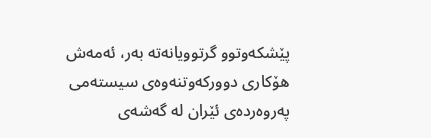پێشکەوتوو گرتوویانەتە بەر، ئەمەش هۆکاری دوورکەوتنەوەی سیستەمی پەروەردەی ئێران لە گەشەی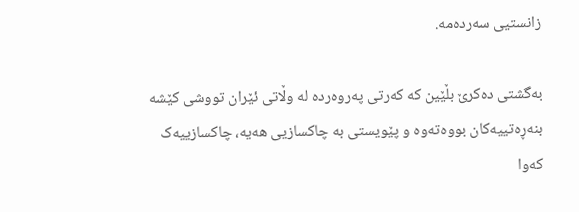زانستیی سەردەمە.

بەگشتی دەکرێ بڵێین کە کەرتی پەروەردە لە وڵاتی ئێران تووشی کێشە بنەڕەتییەکان بووەتەوە و پێویستی بە چاکسازیی هەیە، چاکسازییەک کەوا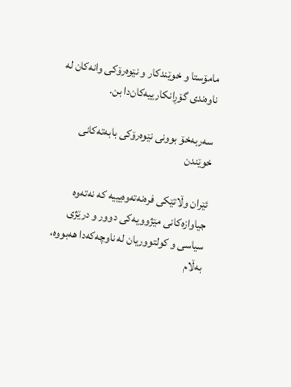مامۆستا و خوێندکار و نێوەرۆکی وانەکان لە ناوەندی گۆڕانکارییەکان‌دا بن.

سەربەخۆ بوونی نێوەرۆکی بابەتەکانی خوێندن

ئێران وڵاتێکی فرە‌نەتەوەیییە کە نەتەوە جیاوازەکانی مێژوویەکی دوور و درێژی  سیاسی و کولتووریان لە ناوچەکەدا هەبووە، بەڵام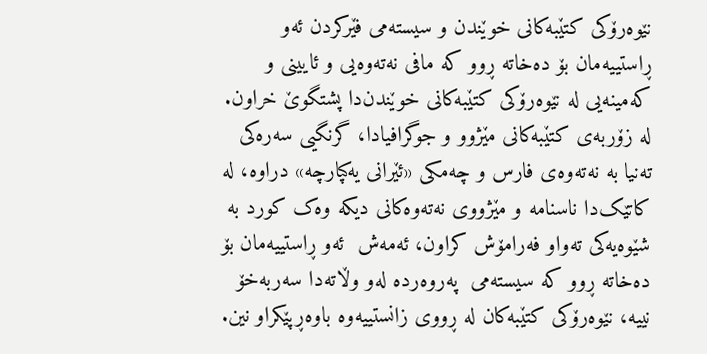نێوەرۆکی کتێبەکانی خوێندن و سیستەمی فێرکردن ئەو ڕاستییەمان بۆ دەخاتە ڕوو کە مافی نەتەوەیی و ئایینی و کەمینەیی لە نێوەرۆکی کتێبەکانی خوێندن‌دا پشتگوێ خراون. لە زۆربەی کتێبەکانی مێژوو و جوگرافیادا، گرنگیی سەرەکی تەنیا بە نەتەوەی فارس و چەمکی «ئێرانی یەکپارچە» دراوە، لە کاتێک‌دا ناسنامە و مێژووی نەتەوەکانی دیکە وەک کورد بە شێوەیەکی تەواو فەرامۆش کراون، ئەمەش  ئەو ڕاستییەمان بۆ دەخاتە ڕوو کە سیستەمی  پەروەردە لەو وڵاتەدا سەربەخۆ نییە، نێوەرۆکی کتێبەکان لە ڕووی زانستییەوە باوەڕپێکراو نین.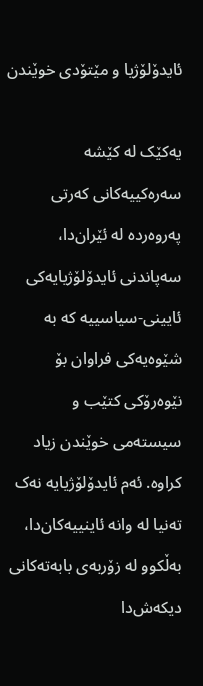ئایدۆلۆژیا و مێتۆدی خوێندن

یەکێک لە کێشە سەرەکییەکانی کەرتی پەروەردە لە ئێران‌دا، سەپاندنی ئایدۆلۆژیایەکی ئایینی-سیاسییە کە بە شێوەیەکی فراوان بۆ نێوەرۆکی کتێب و سیستەمی خوێندن زیاد کراوە. ئەم ئایدۆلۆژیایە نەک تەنیا لە وانە ئاینییەکان‌دا، بەڵکوو لە زۆربەی بابەتەکانی دیکەش‌دا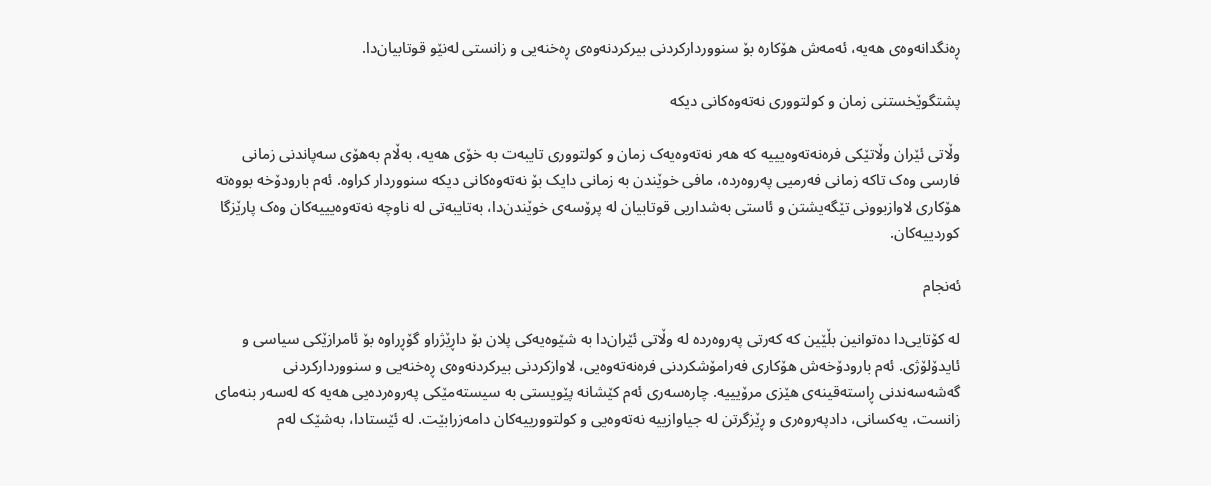ڕەنگدانەوەی هەیە، ئەمەش هۆکارە بۆ سنووردارکردنی بیرکردنەوەی ڕەخنەیی و زانستی لەنێو قوتابیان‌دا.

پشتگوێخستنی زمان و کولتووری نەتەوەکانی دیکە

وڵاتی ئێران وڵاتێکی فرە‌نەتەوەیییە کە هەر نەتەوەیەک زمان و کولتووری تایبەت بە خۆی هەیە، بەڵام بەهۆی سەپاندنی زمانی فارسی وەک تاکە زمانی فەرمیی پەروەردە، مافی خوێندن بە زمانی دایک بۆ نەتەوەکانی دیکە سنووردار کراوە. ئەم بارودۆخە بووەتە هۆکاری لاوازبوونی تێگەیشتن و ئاستی بەشداریی قوتابیان لە پرۆسەی خوێندن‌دا، بەتایبەتی لە ناوچە نەتەوەیییەکان وەک پارێزگا کوردییەکان.

ئەنجام

لە کۆتایی‌دا دەتوانین بڵێین کە کەرتی پەروەردە لە وڵاتی ئێران‌دا بە شێوەیەکی پلان بۆ داڕێژراو گۆڕراوە بۆ ئامرازێکی سیاسی و ئایدۆلۆژی. ئەم بارودۆخەش هۆکاری فەرامۆشکردنی فرە‌نەتەوەیی، لاوازکردنی بیرکردنەوەی ڕەخنەیی و سنووردارکردنی گەشەسەندنی ڕاستەقینەی هێزی مرۆیییە. چارەسەری ئەم کێشانە پێویستی بە سیستەمێکی پەروەردەیی هەیە کە لەسەر بنەمای زانست، یەکسانی، دادپەروەری و ڕێزگرتن لە جیاوازییە نەتەوەیی و کولتوورییەکان دامەزرابێت. لە ئێستادا، بەشێک لەم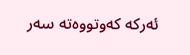ئەرکە کەوتووەتە سەر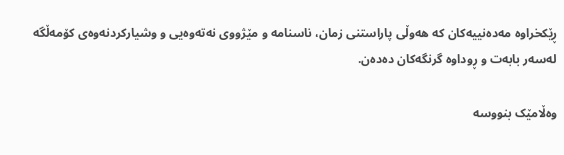ڕێکخراوە مەدەنییەکان کە هەوڵی پاراستنی زمان، ناسنامە و مێژووی نەتەوەیی و وشیارکردنەوەی کۆمەڵگە لەسەر بابەت و ڕوداوە گرنگەکان دەدەن.

وەڵامێک بنووسە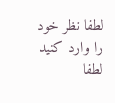لطفا نظر خود را وارد کنید
لطفا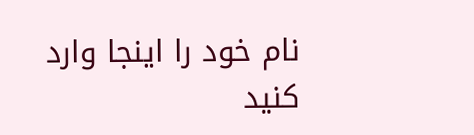نام خود را اینجا وارد کنید